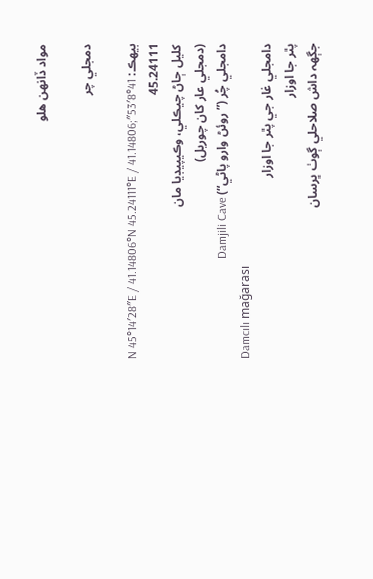مواد ڏانھن هلو

دمجلي چر

بيھڪ: 41°8′53″N 45°14′28″E / 41.14806°N 45.24111°E / 41.14806; 45.24111
کليل ڄاڻ چيڪلي، وڪيپيڊيا مان
(دمجلي عار کان چوريل)
دامجلي چُر (”روئڻ وارو پاڻي“) Damjili Cave
Damcılı mağarası
دامجلي غار جي پٿر جا اوزار
پٿر جا اوزار
جڳھہ داش صلاحلي ڳوٺ ڀرسان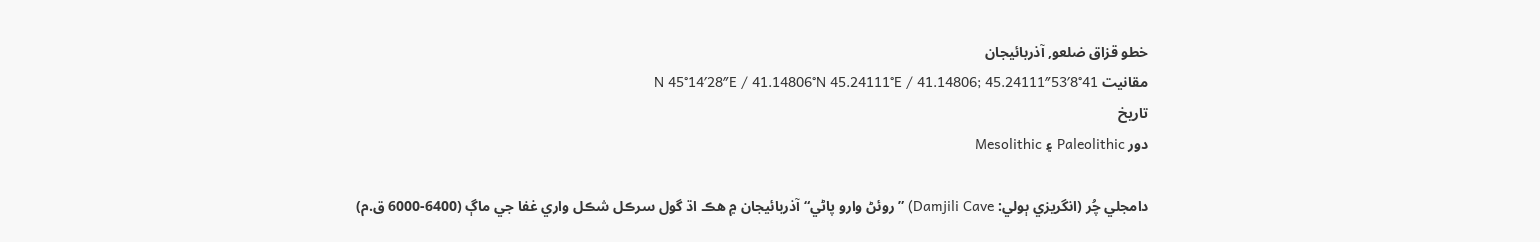خطو قزاق ضلعو, آذربائيجان
مقانيت 41°8′53″N 45°14′28″E / 41.14806°N 45.24111°E / 41.14806; 45.24111
تاريخ
دور Paleolithic ۽ Mesolithic

دامجلي چُر (انگريزي ٻولي: Damjili Cave) ”روئڻ وارو پاڻي“ آذربائيجان ۾ هڪ اڌ گول سرڪل شڪل واري غفا جي ماڳ (6400-6000 ق.م)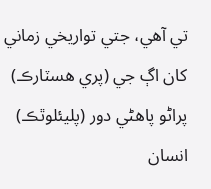تي آهي، جتي تواريخي زماني کان اڳ جي (پري هسٽارڪ) پراڻو پاهڻي دور (پليئلوٿڪ) انسان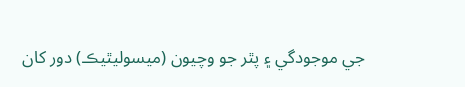جي موجودگي ۽ پٿر جو وچيون (ميسوليٿيڪ) دور کان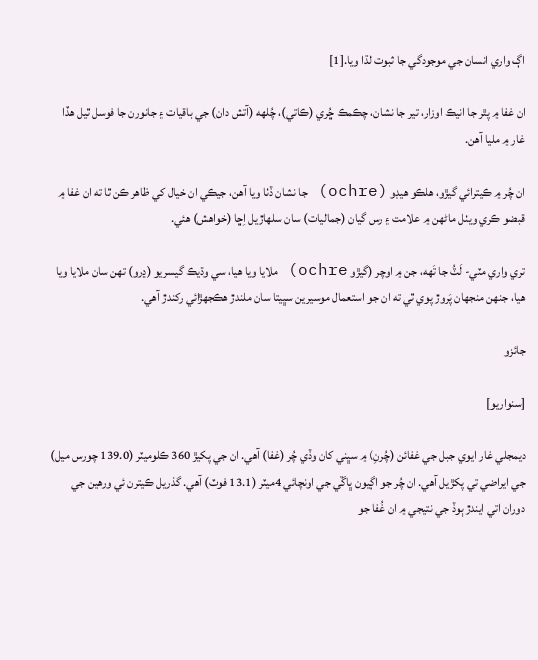اڳ واري انسان جي موجودگي جا ثبوت لڌا ويا.[1]

ان غفا ۾ پٿر جا انيڪ اوزار، تير جا نشان، چڪمڪ ڇُري (ڪاتي)، چُلهه (آتش دان) جي باقيات ۽ جانورن جا فوسل ٿيل هڏا غار ۾ مليا آهن.

ان چُر ۾ ڪيترائي گيڙو، ھلڪو ھيڊو (ochre) جا نشان ڏٺا ويا آهن، جيڪي ان خيال کي ظاهر ڪن ٿا ته ان غفا ۾ قبضو ڪري ويٺل ماڻهن ۾ علامت ۽ رس گيان (جماليات) سان سلهاڙيل اِڇا (خواهش) هئي.

تري واري مٽي- لَٽُ جا تَهه، جن ۾ اوچر (گيڙو ochre) ملايا ويا هيا، سي وڌيڪ گيسريو (ڍرو) تهن سان ملايا ويا هيا، جنهن منجهان پَروڙ پوي ٿي ته ان جو استعمال موسيرين سڀيتا سان ملندڙ هڪجهڙائي رکندڙ آهي.

جائزو

[سنواريو]

ديمجلي غار ايوي جبل جي غفائن (چُرنِ) ۾ سڀني کان وڏي چُر (غفا) آهي. ان جي پکيڙ 360 ڪلوميٽر (139.0 چورس ميل) جي ايراضي تي پکڙيل آهي. ان چُر جو اڳيون ڀاڱي جي اونچائي 4ميٽر (13.1 فوٽ) آهي. گذريل ڪيترن ئي ورهين جي دوران اتي ايندڙ ٻوڏ جي نتيجي ۾ ان غُفا جو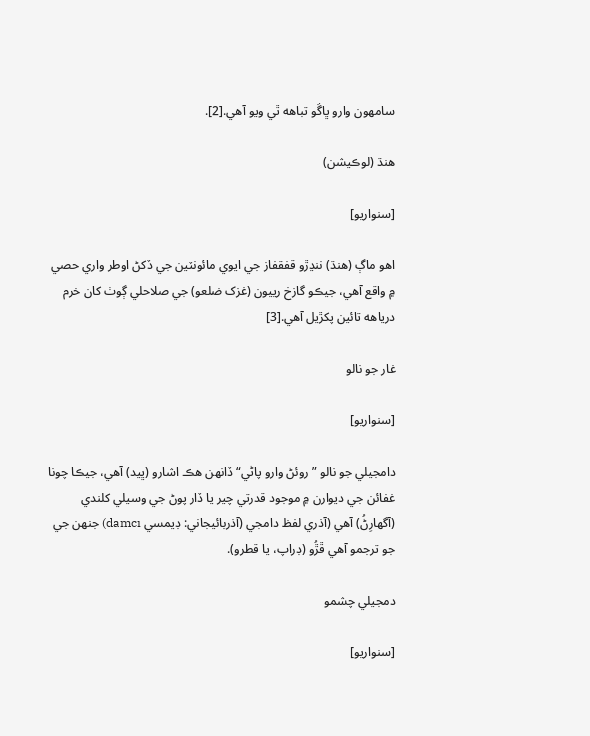سامهون وارو ڀاڱو تباهه ٿي ويو آهي.[2].

هنڌ (لوڪيشن)

[سنواريو]

اهو ماڳ (هنڌ) ننڍڙو قفقفاز جي ايوي مائونٽين جي ڏکڻ اوطر واري حصي ۾ واقع آهي، جيڪو گازخ رييون (غزک ضلعو) جي صلاحلي ڳوٺ کان خرم درياهه تائين پکڙيل آهي.[3]

غار جو نالو

[سنواريو]

دامجيلي جو نالو ”روئڻ وارو پاڻي“ ڏانهن هڪ اشارو (ڀيد) آهي، جيڪا چونا غفائن جي ديوارن ۾ موجود قدرتي چير يا ڏار پوڻ جي وسيلي کلندي (آگهارِڻُ) آهي (آذري لفظ دامجي (آذربائيجاني: ڊيمسي damcı) جنهن جي جو ترجمو آهي ڦڙُو (ڊراپ، يا قطرو).

دمجيلي چشمو

[سنواريو]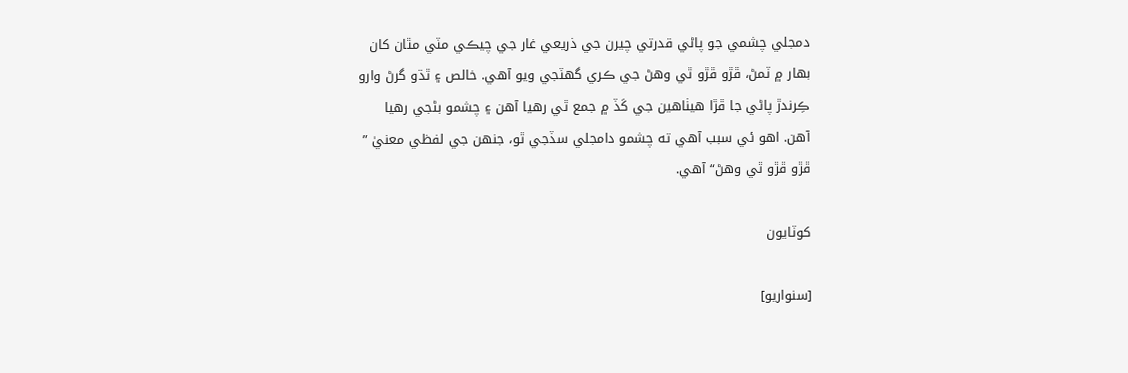دمجلي چشمي جو پاڻي قدرتي چيرن جي ذريعي غار جي چيڪي مٽي مٿان کان بهار ۾ ٽمڻ، ڦڙو ڦڙو ٿي وهڻ جي ڪري گهٽجي ويو آهي. خالص ۽ ٿڌو گرڻ وارو ڪِرندڙ پاڻي جا ڦڙا هيٺاهين جي کَڏ ۾ جمع ٿي رهيا آهن ۽ چشمو بڻجي رهيا آهن. اهو ئي سبب آهي ته چشمو دامجلي سڏجي ٿو، جنهن جي لفظي معنيٰ ” ڦڙو ڦڙو ٿي وهڻ“ آهي.

کوٽايون

[سنواريو]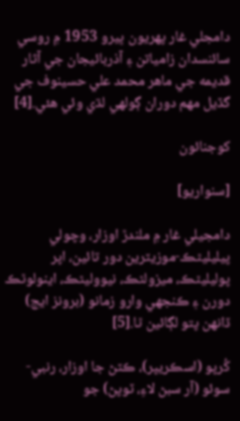دامجلي غار پهريون ڀيرو 1953 ۾ روسي سائنسدان زامياتن ۽ آذربائيجان جي آثار قديمه جي ماهر محمد علي حسينوف جي گڏيل مهم دوران ڳولهي لڌي وئي هئي.[4]

کوجنائون

[سنواريو]

دامجيلي غار ۾ ملندڙ اوزار، وچولي پيليليٿڪ-موزيٽرين دور تائين، اپر پوليليٿڪ، ميزولٿڪ، نيووليٿڪ، اينولوٿڪ دورن ۽ ڪنجھي وارو زمانو (برونز ايج) ڏانهن پتو لڳائين ٿا.[5]

کُرپو (اسڪريپر)، ڪٽڻ جا اوزار، رنبي- سوئو (آر سبڻ لاءِ، ٽوپڻ) جو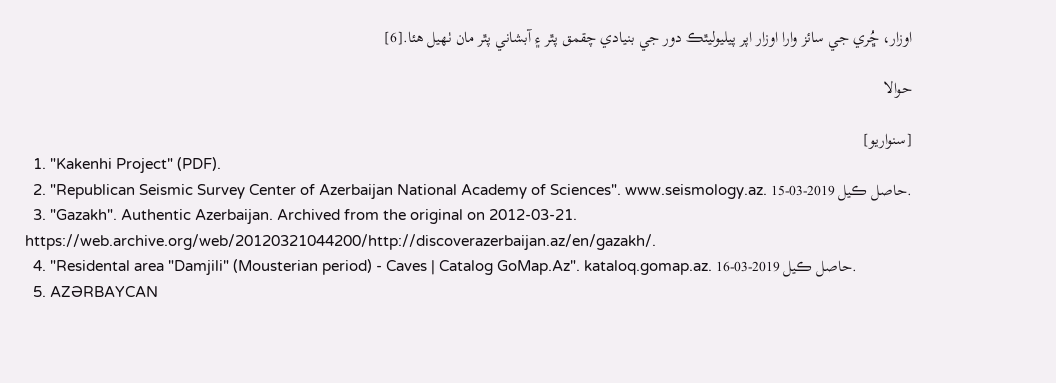اوزار، ڇُري جي سائز وارا اوزار اپر پيليوليٿڪ دور جي بنيادي چقمق پٿر ۽ آبشاني پٿر مان ٺهيل هئا.[6]

حوالا

[سنواريو]
  1. "Kakenhi Project" (PDF).
  2. "Republican Seismic Survey Center of Azerbaijan National Academy of Sciences". www.seismology.az. حاصل ڪيل 2019-03-15.
  3. "Gazakh". Authentic Azerbaijan. Archived from the original on 2012-03-21. https://web.archive.org/web/20120321044200/http://discoverazerbaijan.az/en/gazakh/.
  4. "Residental area "Damjili" (Mousterian period) - Caves | Catalog GoMap.Az". kataloq.gomap.az. حاصل ڪيل 2019-03-16.
  5. AZƏRBAYCAN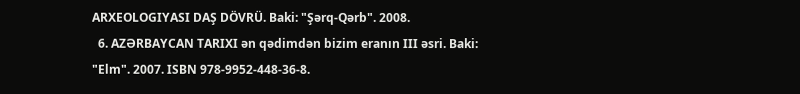ARXEOLOGIYASI DAŞ DÖVRÜ. Baki: "Şərq-Qərb". 2008.
  6. AZƏRBAYCAN TARIXI ən qədimdən bizim eranın III əsri. Baki: "Elm". 2007. ISBN 978-9952-448-36-8.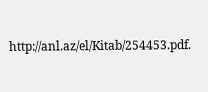http://anl.az/el/Kitab/254453.pdf.